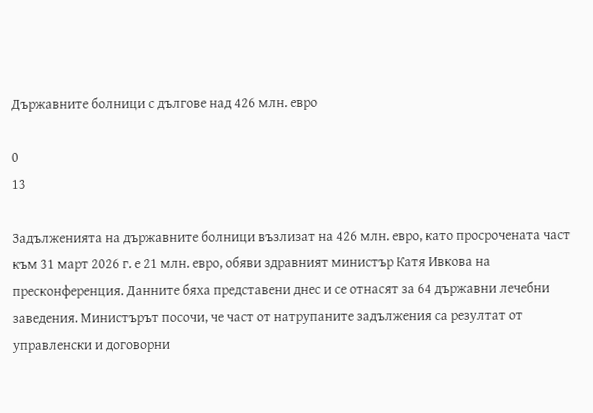Държавните болници с дългове над 426 млн. евро

0
13

Задълженията на държавните болници възлизат на 426 млн. евро, като просрочената част към 31 март 2026 г. е 21 млн. евро, обяви здравният министър Катя Ивкова на пресконференция. Данните бяха представени днес и се отнасят за 64 държавни лечебни заведения. Министърът посочи, че част от натрупаните задължения са резултат от управленски и договорни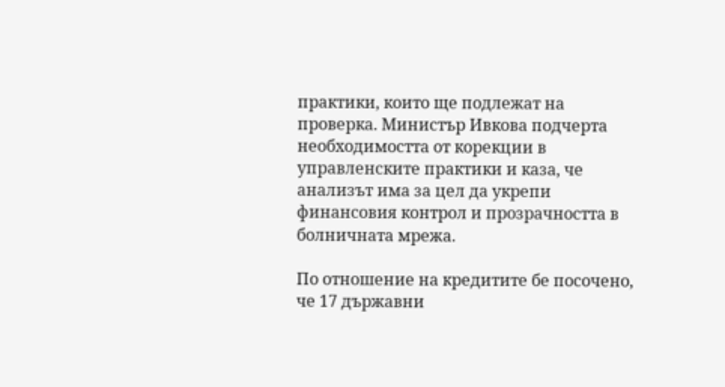практики, които ще подлежат на проверка. Министър Ивкова подчерта необходимостта от корекции в управленските практики и каза, че анализът има за цел да укрепи финансовия контрол и прозрачността в болничната мрежа.

По отношение на кредитите бе посочено, че 17 държавни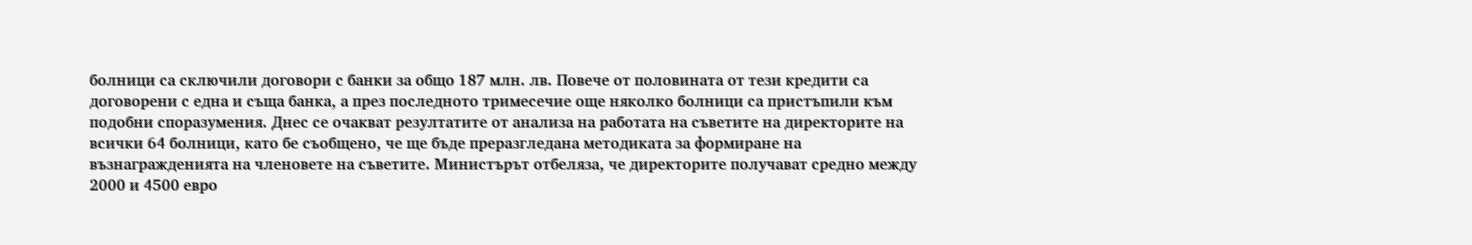болници са сключили договори с банки за общо 187 млн. лв. Повече от половината от тези кредити са договорени с една и съща банка, а през последното тримесечие още няколко болници са пристъпили към подобни споразумения. Днес се очакват резултатите от анализа на работата на съветите на директорите на всички 64 болници, като бе съобщено, че ще бъде преразгледана методиката за формиране на възнагражденията на членовете на съветите. Министърът отбеляза, че директорите получават средно между 2000 и 4500 евро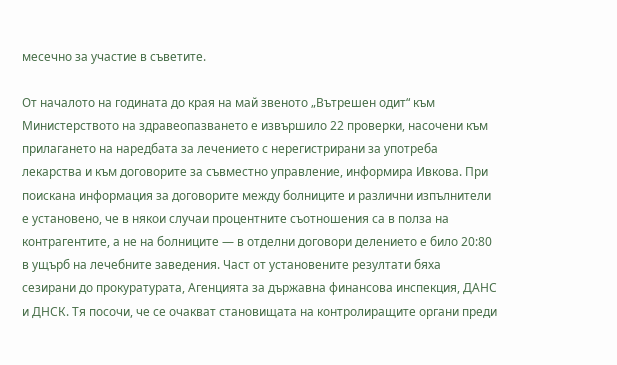месечно за участие в съветите.

От началото на годината до края на май звеното „Вътрешен одит“ към Министерството на здравеопазването е извършило 22 проверки, насочени към прилагането на наредбата за лечението с нерегистрирани за употреба лекарства и към договорите за съвместно управление, информира Ивкова. При поискана информация за договорите между болниците и различни изпълнители е установено, че в някои случаи процентните съотношения са в полза на контрагентите, а не на болниците — в отделни договори делението е било 20:80 в ущърб на лечебните заведения. Част от установените резултати бяха сезирани до прокуратурата, Агенцията за държавна финансова инспекция, ДАНС и ДНСК. Тя посочи, че се очакват становищата на контролиращите органи преди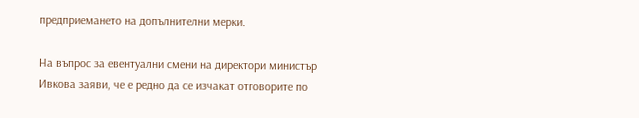предприемането на допълнителни мерки.

На въпрос за евентуални смени на директори министър Ивкова заяви, че е редно да се изчакат отговорите по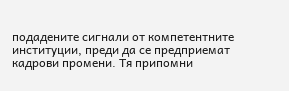подадените сигнали от компетентните институции, преди да се предприемат кадрови промени. Тя припомни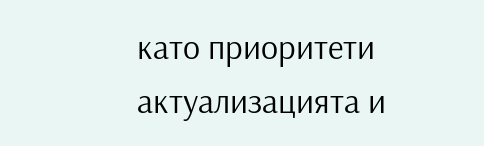като приоритети актуализацията и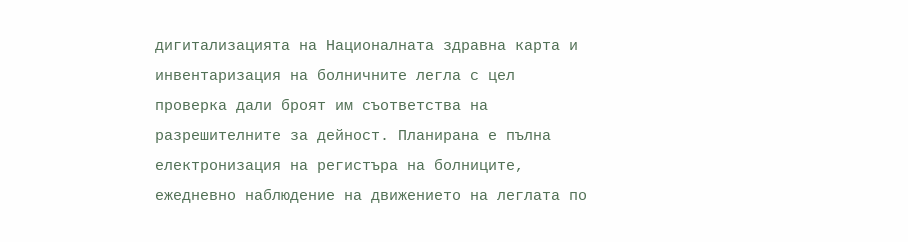дигитализацията на Националната здравна карта и инвентаризация на болничните легла с цел проверка дали броят им съответства на разрешителните за дейност. Планирана е пълна електронизация на регистъра на болниците, ежедневно наблюдение на движението на леглата по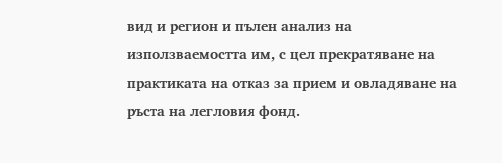вид и регион и пълен анализ на използваемостта им, с цел прекратяване на практиката на отказ за прием и овладяване на ръста на легловия фонд.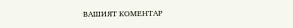ВАШИЯТ КОМЕНТАР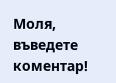Моля, въведете коментар!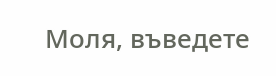Моля, въведете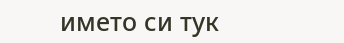името си тук